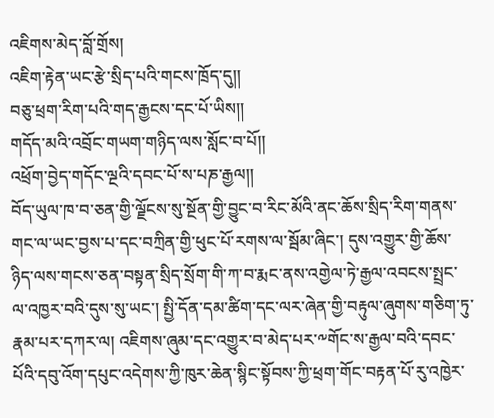འཇིགས་མེད་བློ་གྲོས།
འཇིག་རྟེན་ཡང་རྩེ་སྲིད་པའི་གངས་ཁྲོད་དུ།།
བཅུ་ཕྲག་རིག་པའི་གད་རྒྱངས་དང་པོ་ཡིས།།
གདོད་མའི་འབྲོང་གཡག་གཉིད་ལས་སློང་བ་པོ།།
འཕྲོག་བྱེད་གདོང་ལྔའི་དབང་པོ་ས་པཎ་རྒྱལ།།
བོད་ཡུལ་ཁ་བ་ཅན་གྱི་ལྗོངས་སུ་སྔོན་གྱི་བྱུང་བ་རིང་མོའི་ནང་ཆོས་སྲིད་རིག་གནས་གང་ལ་ཡང་བྱས་པ་དང་བཀྲིན་གྱི་ཕུང་པོ་རགས་ལ་སྦོམ་ཞིང་། དུས་འགྱུར་གྱི་ཆོས་ཉིད་ལས་གངས་ཅན་བསྟན་སྲིད་སྲོག་གི་ཀ་བ་རྨང་ནས་འགྱེལ་ཏེ་རྒྱལ་འབངས་སྤྲང་ལ་འཁྱར་བའི་དུས་སུ་ཡང་། སྤྱི་དོན་དམ་ཚིག་དང་ལར་ཞེན་གྱི་བརྟུལ་ཞུགས་གཅིག་ཏུ་རྣམ་པར་དཀར་ལ། འཇིགས་ཞུམ་དང་འགྱུར་བ་མེད་པར་༸གོང་ས་རྒྱལ་བའི་དབང་པོའི་དབུ་འོག་དཔུང་འདེགས་ཀྱི་ཁུར་ཆེན་སྙིང་སྟོབས་ཀྱི་ཕྲག་གོང་བརྟན་པོ་རུ་འཁྱེར་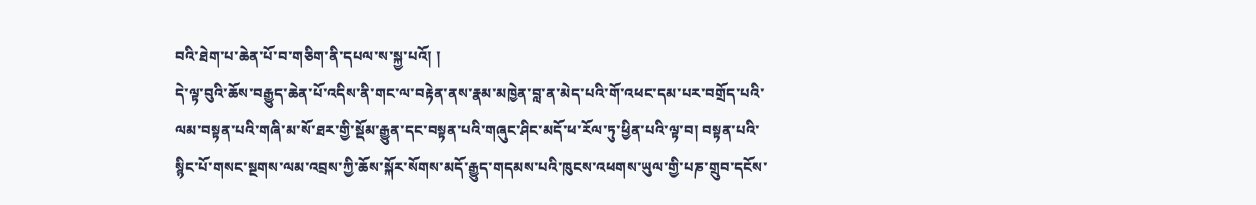བའི་ཐེག་པ་ཆེན་པོ་བ་གཅིག་ནི་དཔལ་ས་སྐྱ་པའོ། །
དེ་ལྟ་བུའི་ཆོས་བརྒྱུད་ཆེན་པོ་འདིས་ནི་གང་ལ་བརྟེན་ནས་རྣམ་མཁྱེན་བླ་ན་མེད་པའི་གོ་འཕང་དམ་པར་བགྲོད་པའི་ལམ་བསྟན་པའི་གཞི་མ་སོ་ཐར་གྱི་སྡོམ་རྒྱུན་དང་བསྟན་པའི་གཞུང་ཤིང་མདོ་ཕ་རོལ་ཏུ་ཕྱིན་པའི་ལྟ་བ། བསྟན་པའི་སྙིང་པོ་གསང་སྔགས་ལམ་འབྲས་ཀྱི་ཆོས་སྐོར་སོགས་མདོ་རྒྱུད་གདམས་པའི་ཁུངས་འཕགས་ཡུལ་གྱི་པཎ་གྲུབ་དངོས་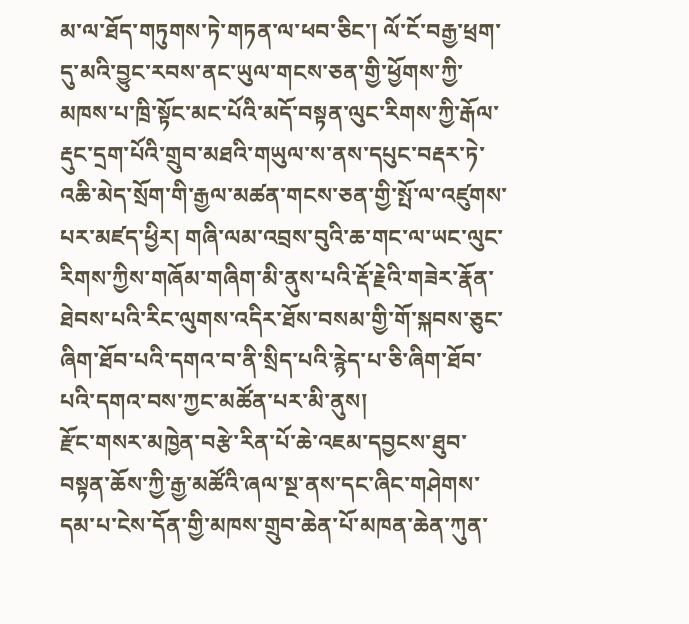མ་ལ་ཐོད་གཏུགས་ཏེ་གཏན་ལ་ཕབ་ཅིང་། ལོ་ངོ་བརྒྱ་ཕྲག་དུ་མའི་བྱུང་རབས་ནང་ཡུལ་གངས་ཅན་གྱི་ཕྱོགས་ཀྱི་མཁས་པ་ཁྲི་སྟོང་མང་པོའི་མདོ་བསྟན་ལུང་རིགས་ཀྱི་རྒོལ་རྡུང་དྲག་པོའི་གྲུབ་མཐའི་གཡུལ་ས་ནས་དཔུང་བརྡར་ཏེ་འཆི་མེད་སྲོག་གི་རྒྱལ་མཚན་གངས་ཅན་གྱི་སྤོ་ལ་འཛུགས་པར་མཛད་ཕྱིར། གཞི་ལམ་འབྲས་བུའི་ཆ་གང་ལ་ཡང་ལུང་རིགས་ཀྱིས་གཞོམ་གཞིག་མི་ནུས་པའི་རྡོ་རྗེའི་གཟེར་རྣོན་ཐེབས་པའི་རིང་ལུགས་འདིར་ཐོས་བསམ་གྱི་གོ་སྐབས་ཅུང་ཞིག་ཐོབ་པའི་དགའ་བ་ནི་སྲིད་པའི་རྙེད་པ་ཅི་ཞིག་ཐོབ་པའི་དགའ་བས་ཀྱང་མཚོན་པར་མི་ནུས།
རྫོང་གསར་མཁྱེན་བརྩེ་རིན་པོ་ཆེ་འཇམ་དབྱངས་ཐུབ་བསྟན་ཆོས་ཀྱི་རྒྱ་མཚོའི་ཞལ་སྔ་ནས་དང་ཞིང་གཤེགས་དམ་པ་ངེས་དོན་གྱི་མཁས་གྲུབ་ཆེན་པོ་མཁན་ཆེན་ཀུན་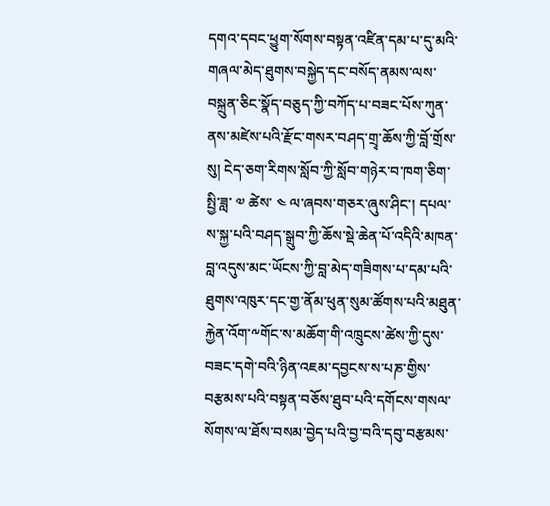དགའ་དབང་ཕྱུག་སོགས་བསྟན་འཛིན་དམ་པ་དུ་མའི་གཞལ་མེད་ཐུགས་བསྐྱེད་དང་བསོད་ནམས་ལས་བསྐྲུན་ཅིང་སྣོད་བཅུད་ཀྱི་བཀོད་པ་བཟང་པོས་ཀུན་ནས་མཛེས་པའི་རྫོང་གསར་བཤད་གྲྭ་ཆོས་ཀྱི་བློ་གྲོས་སུ། ངེད་ཅག་རིགས་སློབ་ཀྱི་སློབ་གཉེར་བ་ཁག་ཅིག་སྤྱི་ཟླ་ ༧ ཚེས་ ༤ ལ་ཞབས་གཅར་ཞུས་ཤིང་། དཔལ་ས་སྐྱ་པའི་བཤད་སྒྲུབ་ཀྱི་ཆོས་སྡེ་ཆེན་པོ་འདིའི་མཁན་བླ་འདུས་མང་ཡོངས་ཀྱི་བླ་མེད་གཟིགས་པ་དམ་པའི་ཐུགས་འཁུར་དང་གྱ་ནོམ་ཕུན་སུམ་ཚོགས་པའི་མཐུན་རྐྱེན་འོག་༸གོང་ས་མཆོག་གི་འཁྲུངས་ཚེས་ཀྱི་དུས་བཟང་དགེ་བའི་ཉིན་འཇམ་དབྱངས་ས་པཎ་གྱིས་བརྩམས་པའི་བསྟན་བཅོས་ཐུབ་པའི་དགོངས་གསལ་སོགས་ལ་ཐོས་བསམ་བྱེད་པའི་བྱ་བའི་དབུ་བརྩམས་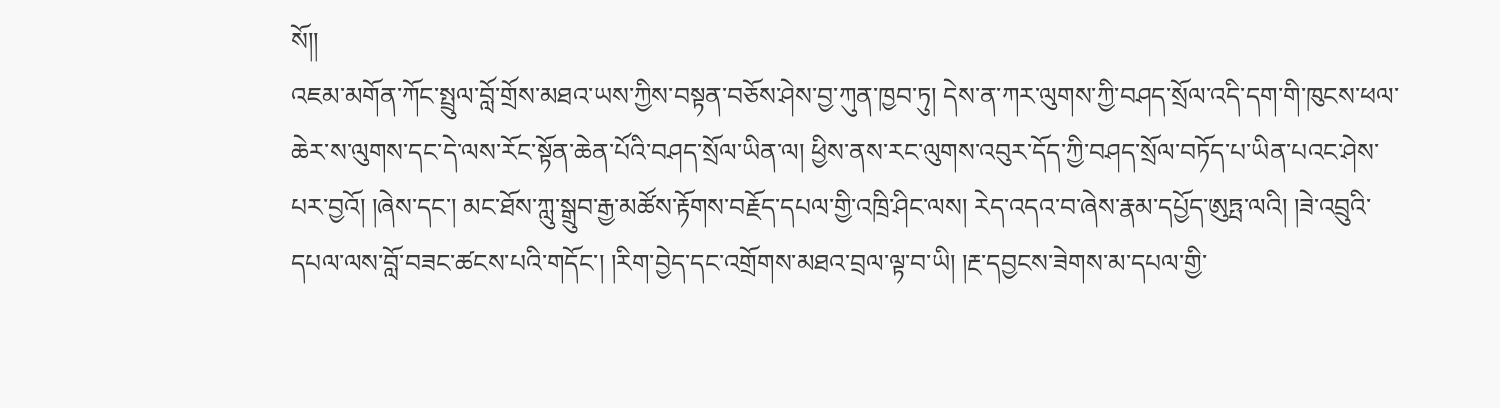སོ།།
འཇམ་མགོན་ཀོང་སྤྲུལ་བློ་གྲོས་མཐའ་ཡས་ཀྱིས་བསྟན་བཅོས་ཤེས་བྱ་ཀུན་ཁྱབ་ཏུ། དེས་ན་ཀར་ལུགས་ཀྱི་བཤད་སྲོལ་འདི་དག་གི་ཁུངས་ཕལ་ཆེར་ས་ལུགས་དང་དེ་ལས་རོང་སྟོན་ཆེན་པོའི་བཤད་སྲོལ་ཡིན་ལ། ཕྱིས་ནས་རང་ལུགས་འབུར་དོད་ཀྱི་བཤད་སྲོལ་བཏོད་པ་ཡིན་པའང་ཤེས་པར་བྱའོ། །ཞེས་དང་། མང་ཐོས་ཀླུ་སྒྲུབ་རྒྱ་མཚོས་རྟོགས་བརྗོད་དཔལ་གྱི་འཁྲི་ཤིང་ལས། རེད་འདའ་བ་ཞེས་རྣམ་དཔྱོད་ཨུཏྤ་ལའི། །ཟེ་འབྲུའི་དཔལ་ལས་བློ་བཟང་ཚངས་པའི་གདོང་། །རིག་བྱེད་དང་འགྲོགས་མཐའ་བྲལ་ལྟ་བ་ཡི། །རྔ་དབྱངས་ཟེགས་མ་དཔལ་གྱི་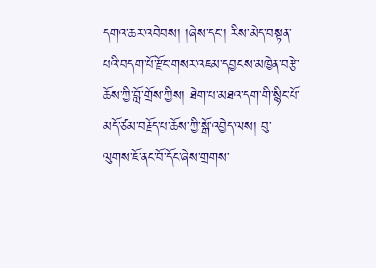དགའ་ཆར་འབེབས། །ཞེས་དང་། རིས་མེད་བསྟན་པའི་བདག་པོ་རྫོང་གསར་འཇམ་དབྱངས་མཁྱེན་བརྩེ་ཆོས་ཀྱི་བློ་གྲོས་ཀྱིས། ཐེག་པ་མཐའ་དག་གི་སྙིང་པོ་མདོ་ཙམ་བརྗོད་པ་ཆོས་ཀྱི་སྒོ་འབྱེད་ལས། བུ་ལུགས་ཇོ་ནང་བོ་དོང་ཞེས་གྲགས་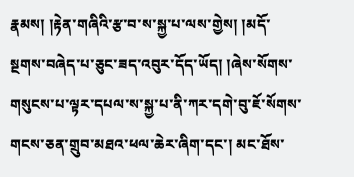རྣམས། །རྟེན་གཞིའི་རྩ་བ་ས་སྐྱ་པ་ལས་གྱེས། །མདོ་སྔགས་བཞེད་པ་ཅུང་ཟད་འབུར་དོད་ཡོད། །ཞེས་སོགས་གསུངས་པ་ལྟར་དཔལ་ས་སྐྱ་པ་ནི་ཀར་དགེ་བུ་ཇོ་སོགས་གངས་ཅན་གྲུབ་མཐའ་ཕལ་ཆེར་ཞིག་དང་། མང་ཐོས་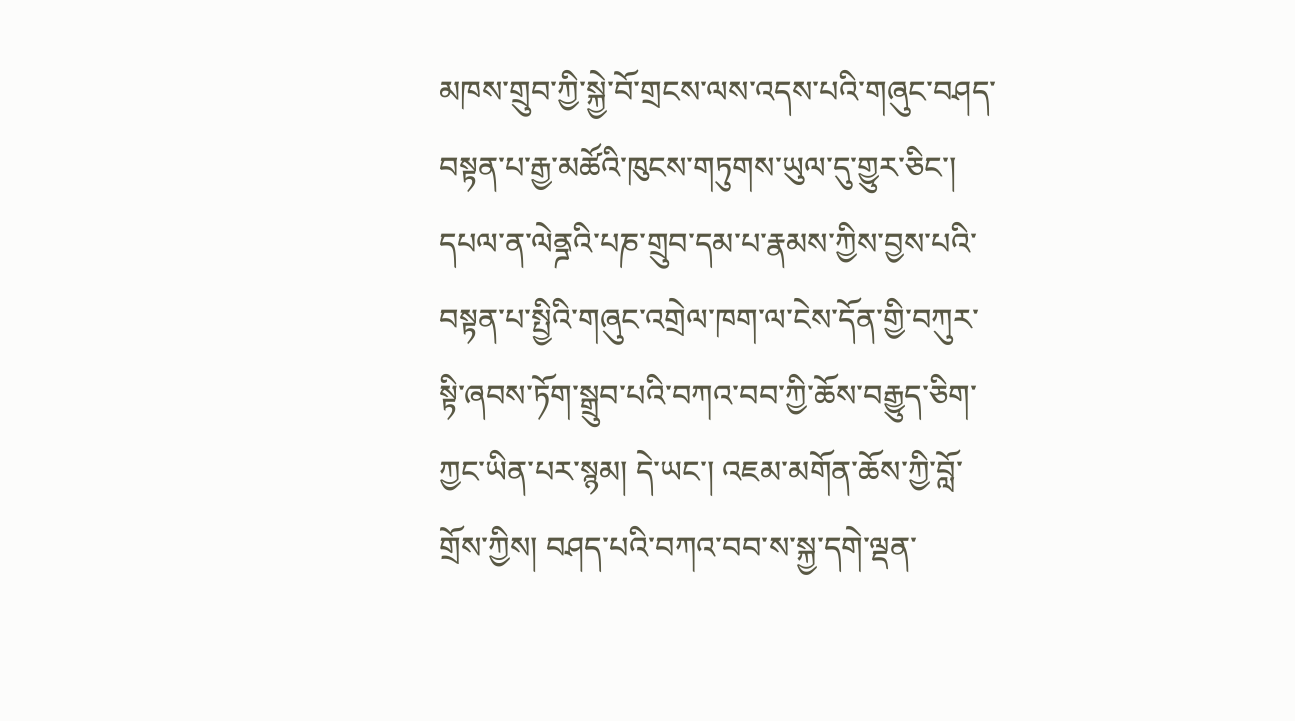མཁས་གྲུབ་ཀྱི་སྐྱེ་བོ་གྲངས་ལས་འདས་པའི་གཞུང་བཤད་བསྟན་པ་རྒྱ་མཚོའི་ཁུངས་གཏུགས་ཡུལ་དུ་གྱུར་ཅིང་། དཔལ་ན་ལེནྜའི་པཎ་གྲུབ་དམ་པ་རྣམས་ཀྱིས་བྱས་པའི་བསྟན་པ་སྤྱིའི་གཞུང་འགྲེལ་ཁག་ལ་ངེས་དོན་གྱི་བཀུར་སྟི་ཞབས་ཏོག་སྒྲུབ་པའི་བཀའ་བབ་ཀྱི་ཆོས་བརྒྱུད་ཅིག་ཀྱང་ཡིན་པར་སྙམ། དེ་ཡང་། འཇམ་མགོན་ཆོས་ཀྱི་བློ་གྲོས་ཀྱིས། བཤད་པའི་བཀའ་བབ་ས་སྐྱ་དགེ་ལྡན་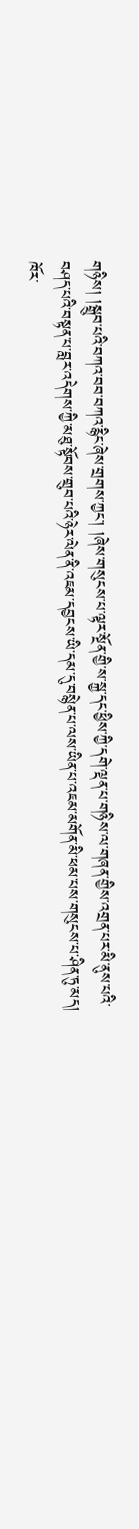གཉིས། །སྒྲུབ་པའི་བཀའ་བབ་བཀའ་རྙིང་ཞེས་གྲགས་ཀྱང་། །ཞེས་གསུངས་པ་ལྟར་སྔོན་གྱི་ས་སྐྱ་དང་ཕྱིས་ཀྱི་དགེ་ལྡན་པ་གཉིས་ལ་གཞན་གྱིས་འགྲན་པར་མི་ནུས་པའི་བཤད་པའི་བསྟན་པ་བླར་འདེགས་ཀྱི་མཐུ་སྟོབས་གྲུབ་པའི་ཉེར་ལེན་ནི་འཇམ་དབྱངས་ཡི་དམ་དུ་བསྙེན་པ་ལས་ཡིན་པ་འཇམ་མགོན་མི་ཕམ་པས་གསུངས་པ་ཤིན་ཏུ་མད།
ཁོར་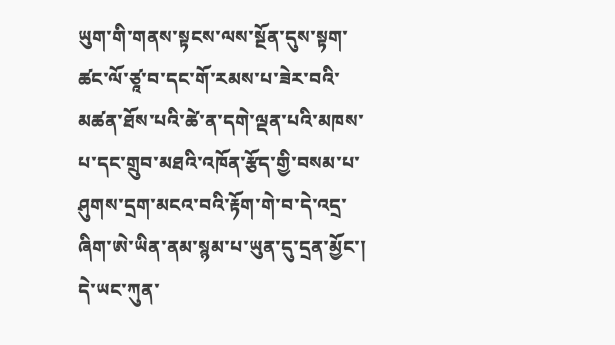ཡུག་གི་གནས་སྟངས་ལས་སྔོན་དུས་སྟག་ཚང་ལོ་ཙཱ་བ་དང་གོ་རམས་པ་ཟེར་བའི་མཚན་ཐོས་པའི་ཚེ་ན་དགེ་ལྡན་པའི་མཁས་པ་དང་གྲུབ་མཐའི་འཁོན་རྩོད་གྱི་བསམ་པ་ཤུགས་དྲག་མངའ་བའི་རྟོག་གེ་བ་དེ་འདྲ་ཞིག་ཨེ་ཡིན་ནམ་སྙམ་པ་ཡུན་དུ་དྲན་མྱོང་། དེ་ཡང་ཀུན་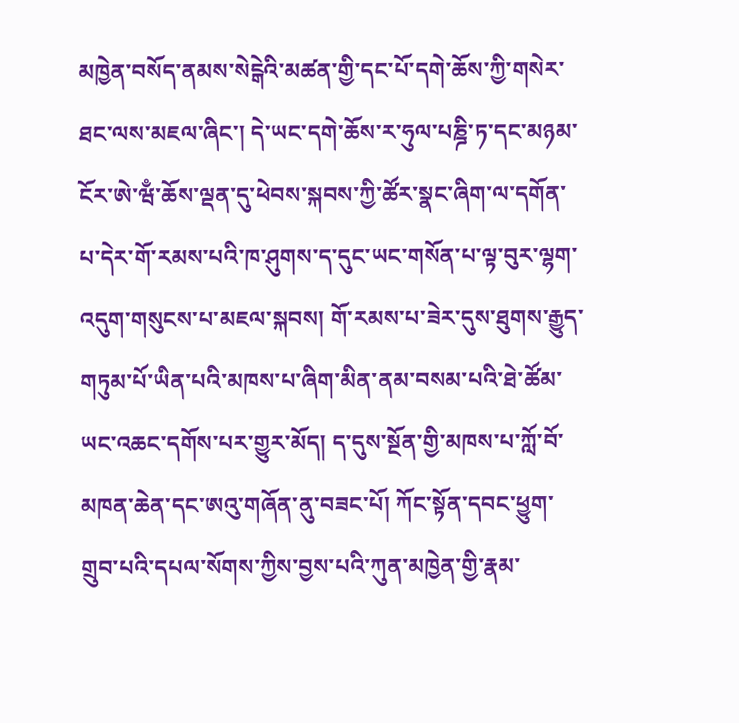མཁྱེན་བསོད་ནམས་སེངྒེའི་མཚན་གྱི་དང་པོ་དགེ་ཆོས་ཀྱི་གསེར་ཐང་ལས་མཇལ་ཞིང་། དེ་ཡང་དགེ་ཆོས་ར་ཧུལ་པཎྜི་ཏ་དང་མཉམ་ངོར་ཨེ་ཝྃ་ཆོས་ལྡན་དུ་ཕེབས་སྐབས་ཀྱི་ཚོར་སྣང་ཞིག་ལ་དགོན་པ་དེར་གོ་རམས་པའི་ཁ་ཤུགས་ད་དུང་ཡང་གསོན་པ་ལྟ་བུར་ལྷག་འདུག་གསུངས་པ་མཇལ་སྐབས། གོ་རམས་པ་ཟེར་དུས་ཐུགས་རྒྱུད་གཏུམ་པོ་ཡིན་པའི་མཁས་པ་ཞིག་མིན་ནམ་བསམ་པའི་ཐེ་ཚོམ་ཡང་འཆང་དགོས་པར་གྱུར་མོད། ད་དུས་སྔོན་གྱི་མཁས་པ་ཀློ་བོ་མཁན་ཆེན་དང་ཨའུ་གཞོན་ནུ་བཟང་པོ། ཀོང་སྟོན་དབང་ཕྱུག་གྲུབ་པའི་དཔལ་སོགས་ཀྱིས་བྱས་པའི་ཀུན་མཁྱེན་གྱི་རྣམ་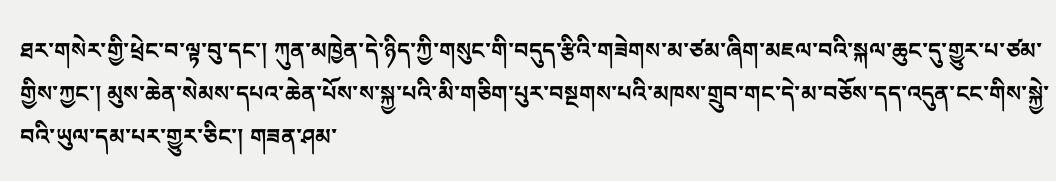ཐར་གསེར་གྱི་ཕྲེང་བ་ལྟ་བུ་དང་། ཀུན་མཁྱེན་དེ་ཉིད་ཀྱི་གསུང་གི་བདུད་རྩིའི་གཟེགས་མ་ཙམ་ཞིག་མཇལ་བའི་སྐལ་ཆུང་དུ་གྱུར་པ་ཙམ་གྱིས་ཀྱང་། མུས་ཆེན་སེམས་དཔའ་ཆེན་པོས་ས་སྐྱ་པའི་མི་གཅིག་པུར་བསྔགས་པའི་མཁས་གྲུབ་གང་དེ་མ་བཅོས་དད་འདུན་ངང་གིས་སྐྱེ་བའི་ཡུལ་དམ་པར་གྱུར་ཅིང་། གཟན་ཤམ་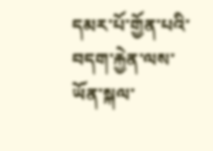དམར་པོ་གྱོན་པའི་བདག་རྐྱེན་ལས་ཡོན་སྐལ་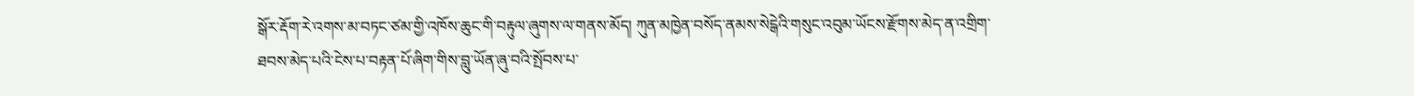སྒོར་རྡོག་རེ་འགས་མ་བཏང་ཙམ་གྱི་འཁོས་ཆུང་གི་བརྟུལ་ཞུགས་ལ་གནས་མོད། ཀུན་མཁྱེན་བསོད་ནམས་སེངྒེའི་གསུང་འབུམ་ཡོངས་རྫོགས་མེད་ན་འགྲིག་ཐབས་མེད་པའི་ངེས་པ་བརྟན་པོ་ཞིག་གིས་བླུ་ཡོན་ཞུ་བའི་སྤོབས་པ་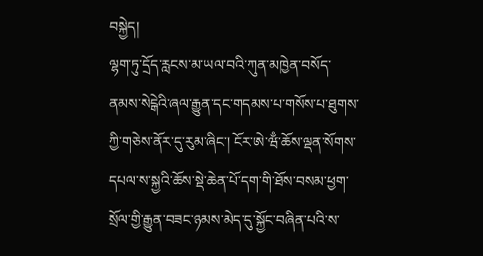བསྐྱེད།
ལྷག་ཏུ་དྲོད་རླངས་མ་ཡལ་བའི་ཀུན་མཁྱེན་བསོད་ནམས་སེངྒེའི་ཞལ་རྒྱུན་དང་གདམས་པ་གསོས་པ་ཐུགས་ཀྱི་གཅེས་ནོར་དུ་རུམ་ཞིང་། ངོར་ཨེ་ཝྃ་ཆོས་ལྡན་སོགས་དཔལ་ས་སྐྱའི་ཆོས་སྡེ་ཆེན་པོ་དག་གི་ཐོས་བསམ་ཕྱག་སྲོལ་གྱི་རྒྱུན་བཟང་ཉམས་མེད་དུ་སྐྱོང་བཞིན་པའི་ས་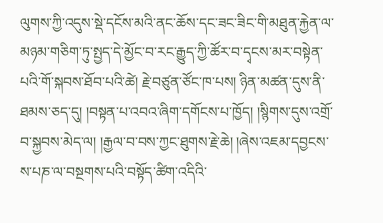ལུགས་ཀྱི་འདུས་སྡེ་དངོས་མའི་ནང་ཆོས་དང་ཟང་ཟིང་གི་མཐུན་རྐྱེན་ལ་མཉམ་གཅིག་ཏུ་སྤྱད་དེ་མྱོང་བ་རང་རྒྱུད་ཀྱི་ཚོར་བ་དྭངས་མར་བསྟེན་པའི་གོ་སྐབས་ཐོབ་པའི་ཚེ། རྗེ་བཙུན་ཙོང་ཁ་པས། ཉིན་མཚན་དུས་ནི་ཐམས་ཅད་དུ། །བསྟན་པ་འབའ་ཞིག་དགོངས་པ་ཁྱོད། །སྙིགས་དུས་འགྲོ་བ་སྐྱབས་མེད་ལ། །རྒྱལ་བ་བས་ཀྱང་ཐུགས་རྗེ་ཆེ། །ཞེས་འཇམ་དབྱངས་ས་པཎ་ལ་བསྔགས་པའི་བསྟོད་ཚིག་འདིའི་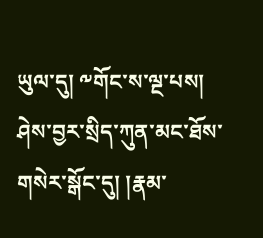ཡུལ་དུ། ༸གོང་ས་ལྔ་པས། ཤེས་བྱར་སྲིད་ཀུན་མང་ཐོས་གསེར་སྒོང་དུ། །རྣམ་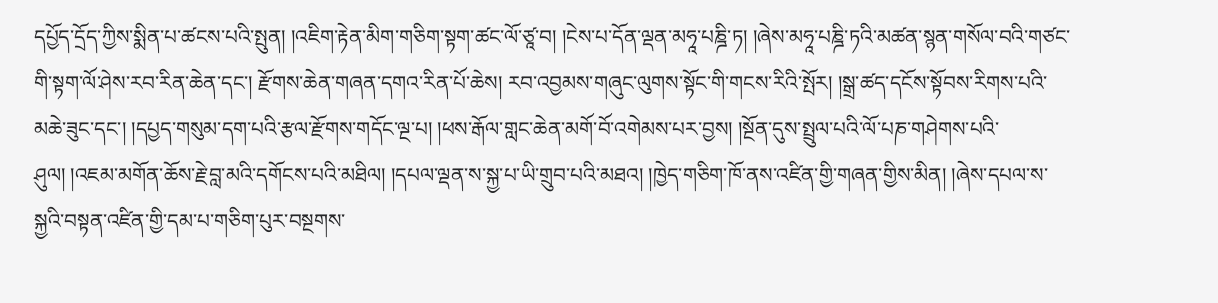དཔྱོད་དྲོད་ཀྱིས་སྨིན་པ་ཚངས་པའི་སྤུན། །འཇིག་རྟེན་མིག་གཅིག་སྟག་ཚང་ལོ་ཙཱ་བ། །ངེས་པ་དོན་ལྡན་མཧཱ་པཎྜི་ཏ། །ཞེས་མཧཱ་པཎྜི་ཏའི་མཚན་སྙན་གསོལ་བའི་གཙང་གི་སྟག་ལོ་ཤེས་རབ་རིན་ཆེན་དང་། རྫོགས་ཆེན་གཞན་དགའ་རིན་པོ་ཆེས། རབ་འབྱམས་གཞུང་ལུགས་སྟོང་གི་གངས་རིའི་སྤོར། །སྒྲ་ཚད་དངོས་སྟོབས་རིགས་པའི་མཆེ་ཟུང་དང་། །དཔྱད་གསུམ་དག་པའི་རྩལ་རྫོགས་གདོང་ལྔ་པ། །ཕས་རྒོལ་གླང་ཆེན་མགོ་བོ་འགེམས་པར་བྱས། །སྔོན་དུས་སྤྲུལ་པའི་ལོ་པཎ་གཤེགས་པའི་ཤུལ། །འཇམ་མགོན་ཆོས་རྗེ་བླ་མའི་དགོངས་པའི་མཐིལ། །དཔལ་ལྡན་ས་སྐྱ་པ་ཡི་གྲུབ་པའི་མཐའ། །ཁྱེད་གཅིག་ཁོ་ནས་འཛིན་གྱི་གཞན་གྱིས་མིན། །ཞེས་དཔལ་ས་སྐྱའི་བསྟན་འཛིན་གྱི་དམ་པ་གཅིག་པུར་བསྔགས་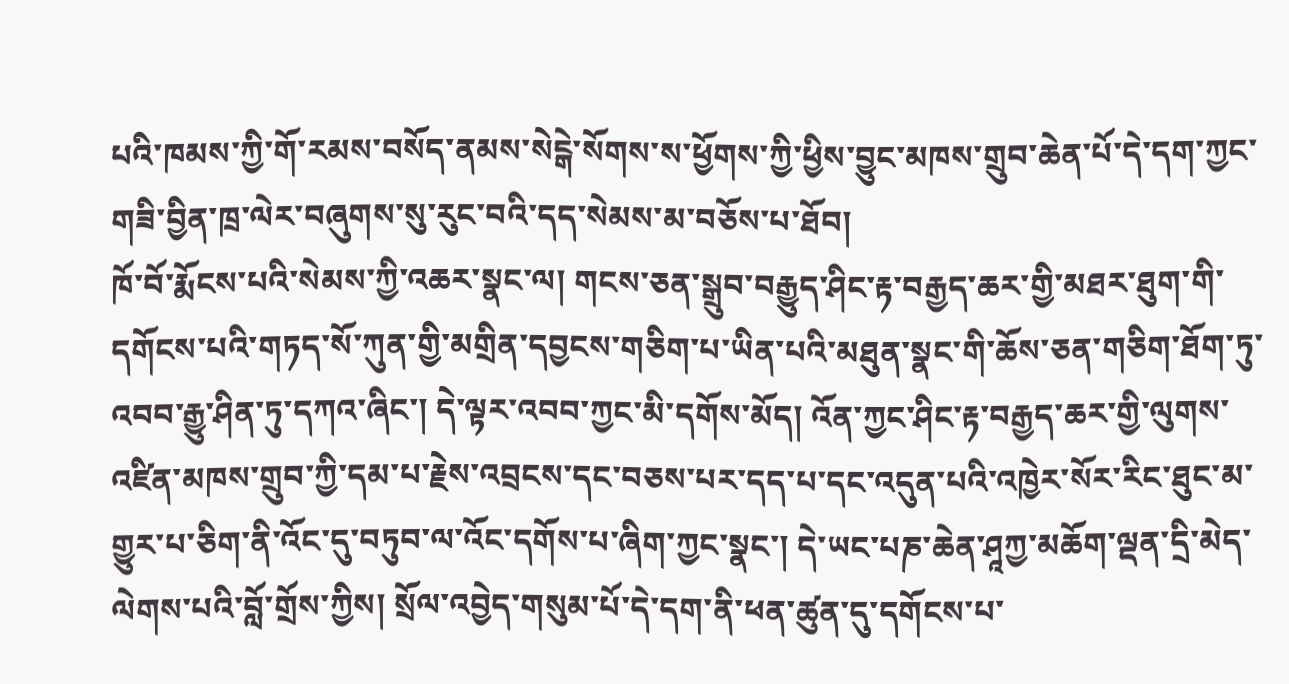པའི་ཁམས་ཀྱི་གོ་རམས་བསོད་ནམས་སེངྒེ་སོགས་ས་ཕྱོགས་ཀྱི་ཕྱིས་བྱུང་མཁས་གྲུབ་ཆེན་པོ་དེ་དག་ཀྱང་གཟི་བྱིན་ཁྲ་ལེར་བཞུགས་སུ་རུང་བའི་དད་སེམས་མ་བཅོས་པ་ཐོབ།
ཁོ་བོ་རྨོངས་པའི་སེམས་ཀྱི་འཆར་སྣང་ལ། གངས་ཅན་སྒྲུབ་བརྒྱུད་ཤིང་རྟ་བརྒྱད་ཆར་གྱི་མཐར་ཐུག་གི་དགོངས་པའི་གཏད་སོ་ཀུན་གྱི་མགྲིན་དབྱངས་གཅིག་པ་ཡིན་པའི་མཐུན་སྣང་གི་ཆོས་ཅན་གཅིག་ཐོག་ཏུ་འབབ་རྒྱུ་ཤིན་ཏུ་དཀའ་ཞིང་། དེ་ལྟར་འབབ་ཀྱང་མི་དགོས་མོད། འོན་ཀྱང་ཤིང་རྟ་བརྒྱད་ཆར་གྱི་ལུགས་འཛིན་མཁས་གྲུབ་ཀྱི་དམ་པ་རྗེས་འབྲངས་དང་བཅས་པར་དད་པ་དང་འདུན་པའི་འཁྱེར་སོར་རིང་ཐུང་མ་གྱུར་པ་ཅིག་ནི་འོང་དུ་བཏུབ་ལ་འོང་དགོས་པ་ཞིག་ཀྱང་སྣང་། དེ་ཡང་པཎ་ཆེན་ཤཱཀྱ་མཆོག་ལྡན་དྲི་མེད་ལེགས་པའི་བློ་གྲོས་ཀྱིས། སྲོལ་འབྱེད་གསུམ་པོ་དེ་དག་ནི་ཕན་ཚུན་དུ་དགོངས་པ་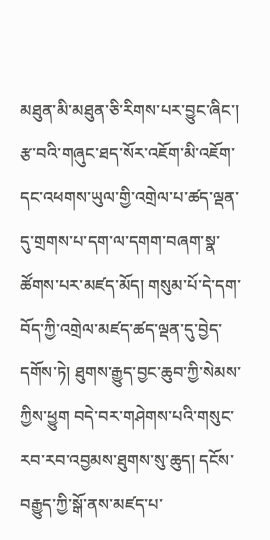མཐུན་མི་མཐུན་ཅི་རིགས་པར་བྱུང་ཞིང་། རྩ་བའི་གཞུང་ཐད་སོར་འཇོག་མི་འཇོག་དང་འཕགས་ཡུལ་གྱི་འགྲེལ་པ་ཚད་ལྡན་དུ་གྲགས་པ་དག་ལ་དགག་བཞག་སྣ་ཚོགས་པར་མཛད་མོད། གསུམ་པོ་དེ་དག་བོད་ཀྱི་འགྲེལ་མཛད་ཚད་ལྡན་དུ་བྱེད་དགོས་ཏེ། ཐུགས་རྒྱུད་བྱང་ཆུབ་ཀྱི་སེམས་ཀྱིས་ཕྱུག བདེ་བར་གཤེགས་པའི་གསུང་རབ་རབ་འབྱམས་ཐུགས་སུ་ཆུད། དངོས་བརྒྱུད་ཀྱི་སྒོ་ནས་མཛད་པ་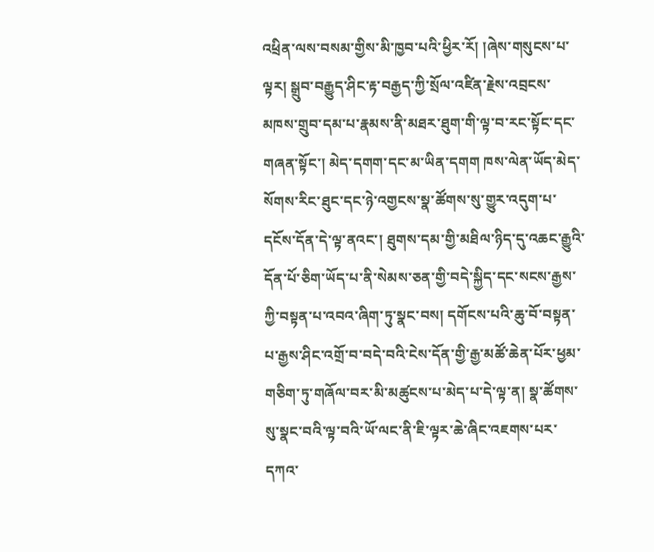འཕྲིན་ལས་བསམ་གྱིས་མི་ཁྱབ་པའི་ཕྱིར་རོ། །ཞེས་གསུངས་པ་ལྟར། སྒྲུབ་བརྒྱུད་ཤིང་རྟ་བརྒྱད་ཀྱི་སྲོལ་འཛིན་རྗེས་འབྲངས་མཁས་གྲུབ་དམ་པ་རྣམས་ནི་མཐར་ཐུག་གི་ལྟ་བ་རང་སྟོང་དང་གཞན་སྟོང་། མེད་དགག་དང་མ་ཡིན་དགག ཁས་ལེན་ཡོད་མེད་སོགས་རིང་ཐུང་དང་ཉེ་འགྱངས་སྣ་ཚོགས་སུ་གྱུར་འདུག་པ་དངོས་དོན་དེ་ལྟ་ནའང་། ཐུགས་དམ་གྱི་མཐིལ་ཉིད་དུ་འཆང་རྒྱུའི་དོན་པོ་ཅིག་ཡོད་པ་ནི་སེམས་ཅན་གྱི་བདེ་སྐྱིད་དང་སངས་རྒྱས་ཀྱི་བསྟན་པ་འབའ་ཞིག་ཏུ་སྣང་བས། དགོངས་པའི་ཆུ་བོ་བསྟན་པ་རྒྱས་ཤིང་འགྲོ་བ་བདེ་བའི་ངེས་དོན་གྱི་རྒྱ་མཚོ་ཆེན་པོར་ཕྱམ་གཅིག་ཏུ་གཞོལ་བར་མི་མཚུངས་པ་མེད་པ་དེ་ལྟ་ན། སྣ་ཚོགས་སུ་སྣང་བའི་ལྟ་བའི་ཡོ་ལང་ནི་ཇི་ལྟར་ཆེ་ཞིང་འཇགས་པར་དཀའ་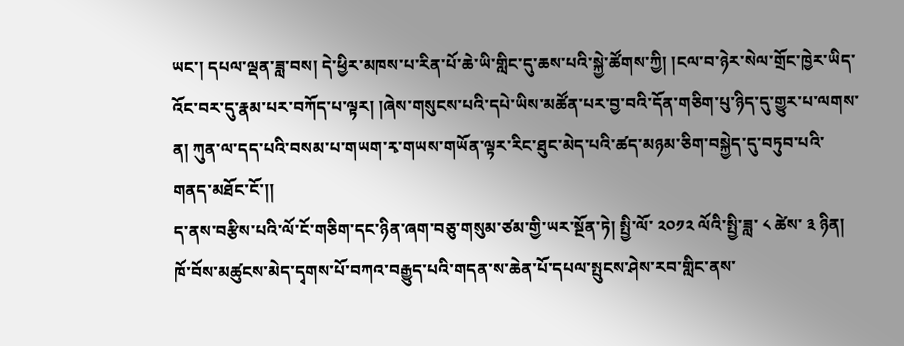ཡང་། དཔལ་ལྡན་ཟླ་བས། དེ་ཕྱིར་མཁས་པ་རིན་པོ་ཆེ་ཡི་གླིང་དུ་ཆས་པའི་སྐྱེ་ཚོགས་ཀྱི། །ངལ་བ་ཉེར་སེལ་གྲོང་ཁྱེར་ཡིད་འོང་བར་དུ་རྣམ་པར་བཀོད་པ་ལྟར། །ཞེས་གསུངས་པའི་དཔེ་ཡིས་མཚོན་པར་བྱ་བའི་དོན་གཅིག་པུ་ཉིད་དུ་གྱུར་པ་ལགས་ན། ཀུན་ལ་དད་པའི་བསམ་པ་གཡག་རྭ་གཡས་གཡོན་ལྟར་རིང་ཐུང་མེད་པའི་ཚད་མཉམ་ཅིག་བསྐྱེད་དུ་བཏུབ་པའི་གནད་མཐོང་ངོ་།།
ད་ནས་བརྩིས་པའི་ལོ་ངོ་གཅིག་དང་ཉིན་ཞག་བཅུ་གསུམ་ཙམ་གྱི་ཡར་སྔོན་ཏེ། སྤྱི་ལོ་ ༢༠༡༢ ལོའི་སྤྱི་ཟླ་ ༨ ཚེས་ ༣ ཉིན། ཁོ་བོས་མཚུངས་མེད་དྭགས་པོ་བཀའ་བརྒྱུད་པའི་གདན་ས་ཆེན་པོ་དཔལ་སྤུངས་ཤེས་རབ་གླིང་ནས་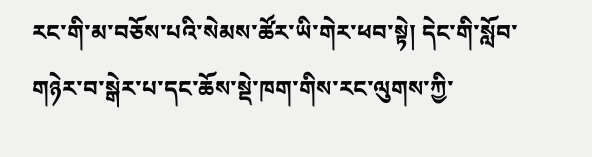རང་གི་མ་བཅོས་པའི་སེམས་ཚོར་ཡི་གེར་ཕབ་སྟེ། དེང་གི་སློབ་གཉེར་བ་སྒེར་པ་དང་ཆོས་སྡེ་ཁག་གིས་རང་ལུགས་ཀྱི་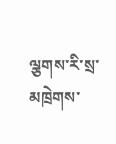ལྕགས་རི་སྲ་མཁྲེགས་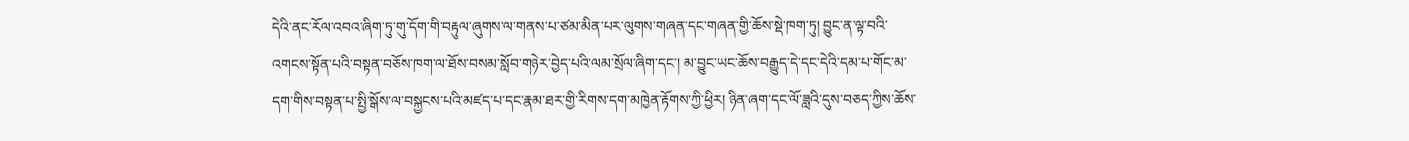དེའི་ནང་རོལ་འབའ་ཞིག་ཏུ་གུ་དོག་གི་བརྟུལ་ཞུགས་ལ་གནས་པ་ཙམ་མིན་པར་ལུགས་གཞན་དང་གཞན་གྱི་ཆོས་སྡེ་ཁག་ཏུ། བྱུང་ན་ལྟ་བའི་འགངས་སྟོན་པའི་བསྟན་བཅོས་ཁག་ལ་ཐོས་བསམ་སློབ་གཉེར་བྱེད་པའི་ལམ་སྲོལ་ཞིག་དང་། མ་བྱུང་ཡང་ཆོས་བརྒྱུད་དེ་དང་དེའི་དམ་པ་གོང་མ་དག་གིས་བསྟན་པ་སྤྱི་སྒོས་ལ་བསྐྱངས་པའི་མཛད་པ་དང་རྣམ་ཐར་གྱི་རིགས་དག་མཁྱེན་རྟོགས་ཀྱི་ཕྱིར། ཉིན་ཞག་དང་ལོ་ཟླའི་དུས་བཅད་ཀྱིས་ཆོས་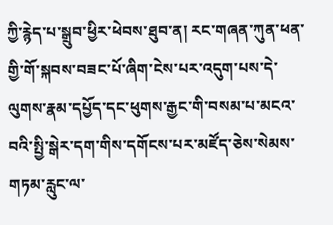ཀྱི་རྙེད་པ་སྒྲུབ་ཕྱིར་ཕེབས་ཐུབ་ན། རང་གཞན་ཀུན་ཕན་གྱི་གོ་སྐབས་བཟང་པོ་ཞིག་ངེས་པར་འདུག་པས་དེ་ལུགས་རྣམ་དཔྱོད་དང་ཕུགས་རྒྱང་གི་བསམ་པ་མངའ་བའི་སྤྱི་སྒེར་དག་གིས་དགོངས་པར་མཛོད་ཅེས་སེམས་གཏམ་རླུང་ལ་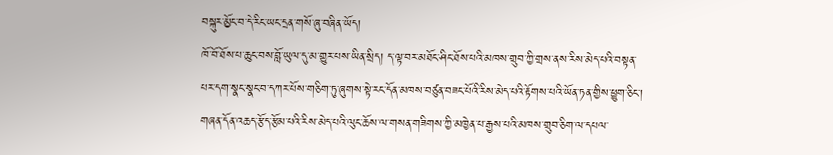བསྐུར་མྱོང་བ་དེ་རིང་ཡང་དྲན་གསོ་ཞུ་བཞིན་ཡོད།
ཁོ་བོ་ཐོས་པ་ཆུང་བས་བློ་ཡུལ་དུ་མ་གྱུར་པས་ཡིན་སྲིད། ད་ལྟ་བར་མཐོང་ཤིང་ཐོས་པའི་མཁས་གྲུབ་ཀྱི་གྲས་ནས་རིས་མེད་པའི་བསྟན་པར་དག་སྣང་སྣང་བ་དཀར་པོས་གཅིག་ཏུ་ཞུགས་སྟེ་རང་དོན་མཁས་བཙུན་བཟང་པོའི་རིས་མེད་པའི་རྟོགས་པའི་ཡོན་ཏན་གྱིས་ཕྱུག་ཅིང་། གཞན་དོན་འཆད་རྩོད་རྩོམ་པའི་རིས་མེད་པའི་ལུང་ཆོས་ལ་གསན་གཟིགས་ཀྱི་མཁྱེན་པ་རྒྱས་པའི་མཁས་གྲུབ་ཅིག་ལ་དཔལ་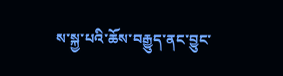ས་སྐྱ་པའི་ཆོས་བརྒྱུད་ནང་བྱུང་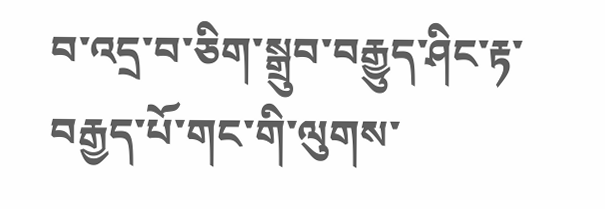བ་འདྲ་བ་ཅིག་སྒྲུབ་བརྒྱུད་ཤིང་རྟ་བརྒྱད་པོ་གང་གི་ལུགས་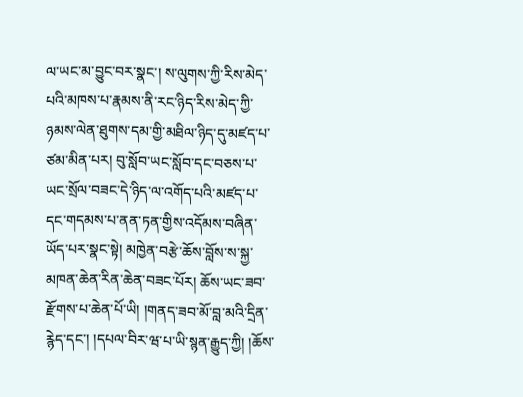ལ་ཡང་མ་བྱུང་བར་སྣང་། ས་ལུགས་ཀྱི་རིས་མེད་པའི་མཁས་པ་རྣམས་ནི་རང་ཉིད་རིས་མེད་ཀྱི་ཉམས་ལེན་ཐུགས་དམ་གྱི་མཐིལ་ཉིད་དུ་མཛད་པ་ཙམ་མིན་པར། བུ་སློབ་ཡང་སློབ་དང་བཅས་པ་ཡང་སྲོལ་བཟང་དེ་ཉིད་ལ་འགོད་པའི་མཛད་པ་དང་གདམས་པ་ནན་ཏན་གྱིས་འདོམས་བཞིན་ཡོད་པར་སྣང་སྟེ། མཁྱེན་བརྩེ་ཆོས་བློས་ས་སྐྱ་མཁན་ཆེན་རིན་ཆེན་བཟང་པོར། ཆོས་ཡང་ཟབ་རྫོགས་པ་ཆེན་པོ་ཡི། །གནད་ཟབ་མོ་བླ་མའི་དྲིན་རྙེད་དང་། །དཔལ་བིར་ཝ་པ་ཡི་སྙན་རྒྱུད་ཀྱི། །ཆོས་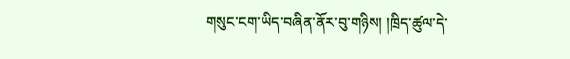གསུང་ངག་ཡིད་བཞིན་ནོར་བུ་གཉིས། །ཁྲིད་ཚུལ་དེ་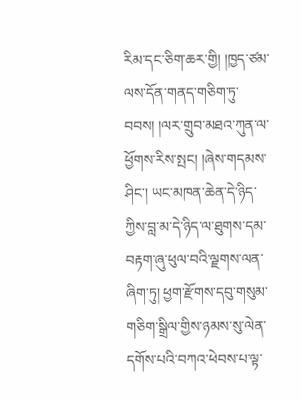རིམ་དང་ཅིག་ཆར་གྱི། །ཁྱད་ཙམ་ལས་དོན་གནད་གཅིག་ཏུ་བབས། །ལར་གྲུབ་མཐའ་ཀུན་ལ་ཕྱོགས་རིས་སྤང། །ཞེས་གདམས་ཤིང་། ཡང་མཁན་ཆེན་དེ་ཉིད་ཀྱིས་བླ་མ་དེ་ཉིད་ལ་ཐུགས་དམ་བརྟག་ཞུ་ཕུལ་བའི་ལྗགས་ལན་ཞིག་ཏུ། ཕྱག་རྫོགས་དབུ་གསུམ་གཅིག་སྒྲིལ་གྱིས་ཉམས་སུ་ལེན་དགོས་པའི་བཀའ་ཕེབས་པ་ལྟ་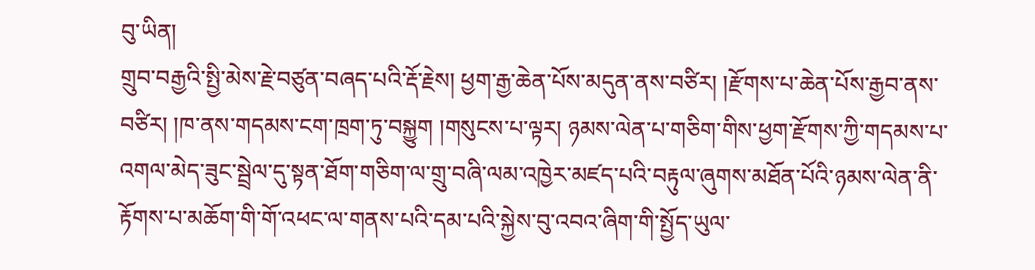བུ་ཡིན།
གྲུབ་བརྒྱའི་སྤྱི་མེས་རྗེ་བཙུན་བཞད་པའི་རྡོ་རྗེས། ཕྱག་རྒྱ་ཆེན་པོས་མདུན་ནས་བཙིར། །རྫོགས་པ་ཆེན་པོས་རྒྱབ་ནས་བཙིར། །ཁ་ནས་གདམས་ངག་ཁྲག་ཏུ་བསྐྱུག །གསུངས་པ་ལྟར། ཉམས་ལེན་པ་གཅིག་གིས་ཕྱག་རྫོགས་ཀྱི་གདམས་པ་འགལ་མེད་ཟུང་སྦྲེལ་དུ་སྟན་ཐོག་གཅིག་ལ་གྲུ་བཞི་ལམ་འཁྱེར་མཛད་པའི་བརྟུལ་ཞུགས་མཐོན་པོའི་ཉམས་ལེན་ནི་རྟོགས་པ་མཆོག་གི་གོ་འཕང་ལ་གནས་པའི་དམ་པའི་སྐྱེས་བུ་འབའ་ཞིག་གི་སྤྱོད་ཡུལ་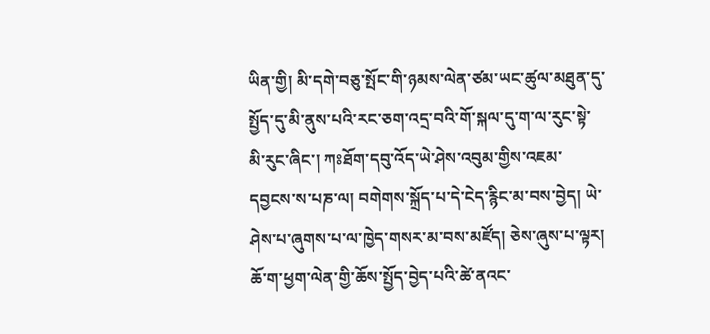ཡིན་གྱི། མི་དགེ་བཅུ་སྤོང་གི་ཉམས་ལེན་ཙམ་ཡང་ཚུལ་མཐུན་དུ་སྤྱོད་དུ་མི་ནུས་པའི་རང་ཅག་འདྲ་བའི་གོ་སྐལ་དུ་ག་ལ་རུང་སྟེ་མི་རུང་ཞིང་། ཀཿཐོག་དབུ་འོད་ཡེ་ཤེས་འབུམ་གྱིས་འཇམ་དབྱངས་ས་པཎ་ལ། བགེགས་སྐྲོད་པ་དེ་ངེད་རྙིང་མ་བས་བྱེད། ཡེ་ཤེས་པ་ཞུགས་པ་ལ་ཁྱེད་གསར་མ་བས་མཛོད། ཅེས་ཞུས་པ་ལྟར། ཆོ་ག་ཕྱག་ལེན་གྱི་ཆོས་སྤྱོད་བྱེད་པའི་ཚེ་ནའང་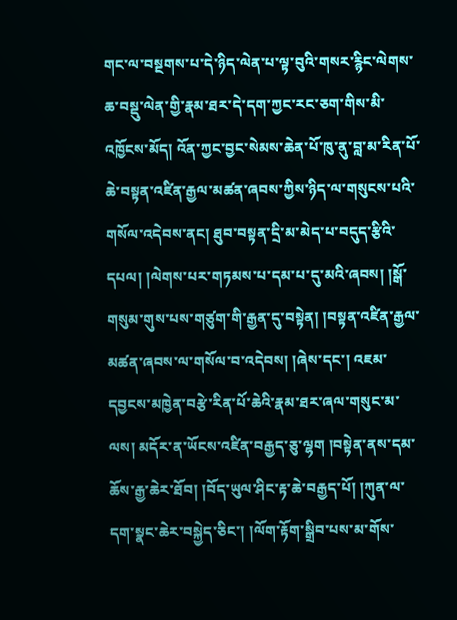གང་ལ་བསྔགས་པ་དེ་ཉིད་ལེན་པ་ལྟ་བུའི་གསར་རྙིང་ལེགས་ཆ་བསྡུ་ལེན་གྱི་རྣམ་ཐར་དེ་དག་ཀྱང་རང་ཅག་གིས་མི་འཁྱོངས་མོད། འོན་ཀྱང་བྱང་སེམས་ཆེན་པོ་ཁུ་ནུ་བླ་མ་རིན་པོ་ཆེ་བསྟན་འཛིན་རྒྱལ་མཚན་ཞབས་ཀྱིས་ཉིད་ལ་གསུངས་པའི་གསོལ་འདེབས་ནང། ཐུབ་བསྟན་དྲི་མ་མེད་པ་བདུད་རྩིའི་དཔལ། །ལེགས་པར་གཏམས་པ་དམ་པ་དུ་མའི་ཞབས། །སྒོ་གསུམ་གུས་པས་གཙུག་གི་རྒྱན་དུ་བསྟེན། །བསྟན་འཛིན་རྒྱལ་མཚན་ཞབས་ལ་གསོལ་བ་འདེབས། །ཞེས་དང་། འཇམ་དབྱངས་མཁྱེན་བརྩེ་རིན་པོ་ཆེའི་རྣམ་ཐར་ཞལ་གསུང་མ་ལས། མདོར་ན་ཡོངས་འཛིན་བརྒྱད་ཅུ་ལྷག །བསྟེན་ནས་དམ་ཆོས་རྒྱ་ཆེར་ཐོབ། །བོད་ཡུལ་ཤིང་རྟ་ཆེ་བརྒྱད་པོ། །ཀུན་ལ་དག་སྣང་ཆེར་བསྐྱེད་ཅིང་། །ལོག་རྟོག་སྒྲིབ་པས་མ་གོས་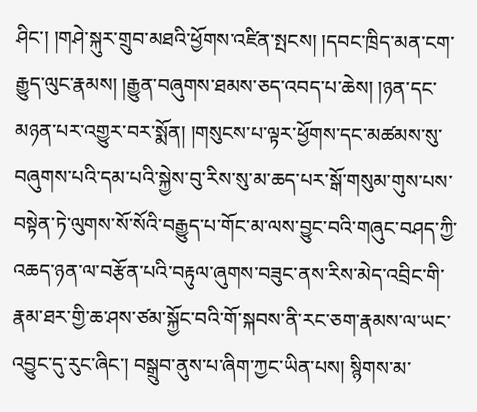ཤིང་། །གཤེ་སྐུར་གྲུབ་མཐའི་ཕྱོགས་འཛིན་སྤངས། །དབང་ཁྲིད་མན་ངག་རྒྱུད་ལུང་རྣམས། །རྒྱུན་བཞུགས་ཐམས་ཅད་འབད་པ་ཆེས། །ཉན་དང་མཉན་པར་འགྱུར་བར་སྨོན། །གསུངས་པ་ལྟར་ཕྱོགས་དང་མཚམས་སུ་བཞུགས་པའི་དམ་པའི་སྐྱེས་བུ་རིས་སུ་མ་ཆད་པར་སྒོ་གསུམ་གུས་པས་བསྟེན་ཏེ་ལུགས་སོ་སོའི་བརྒྱུད་པ་གོང་མ་ལས་བྱུང་བའི་གཞུང་བཤད་ཀྱི་འཆད་ཉན་ལ་བརྩོན་པའི་བརྟུལ་ཞུགས་བཟུང་ནས་རིས་མེད་འབྲིང་གི་རྣམ་ཐར་གྱི་ཆ་ཤས་ཙམ་སྐྱོང་བའི་གོ་སྐབས་ནི་རང་ཅག་རྣམས་ལ་ཡང་འབྱུང་དུ་རུང་ཞིང་། བསྒྲུབ་ནུས་པ་ཞིག་ཀྱང་ཡིན་པས། སྙིགས་མ་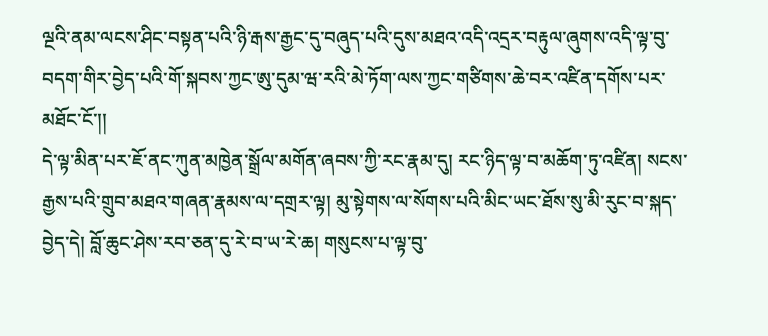ལྔའི་ནམ་ལངས་ཤིང་བསྟན་པའི་ཉི་རྒས་རྒྱང་དུ་བཞུད་པའི་དུས་མཐའ་འདི་འདྲར་བརྟུལ་ཞུགས་འདི་ལྟ་བུ་བདག་གིར་བྱེད་པའི་གོ་སྐབས་ཀྱང་ཨུ་དུམ་ཝ་རའི་མེ་ཏོག་ལས་ཀྱང་གཙིགས་ཆེ་བར་འཛིན་དགོས་པར་མཐོང་ངོ་།།
དེ་ལྟ་མིན་པར་ཇོ་ནང་ཀུན་མཁྱེན་སྒྲོལ་མགོན་ཞབས་ཀྱི་རང་རྣམ་དུ། རང་ཉིད་ལྟ་བ་མཆོག་ཏུ་འཛིན། སངས་རྒྱས་པའི་གྲུབ་མཐའ་གཞན་རྣམས་ལ་དགྲར་ལྟ། མུ་སྟེགས་ལ་སོགས་པའི་མིང་ཡང་ཐོས་སུ་མི་རུང་བ་སྐད་བྱེད་དེ། བློ་ཆུང་ཤེས་རབ་ཅན་དུ་རེ་བ་ཡ་རེ་ཆ། གསུངས་པ་ལྟ་བུ་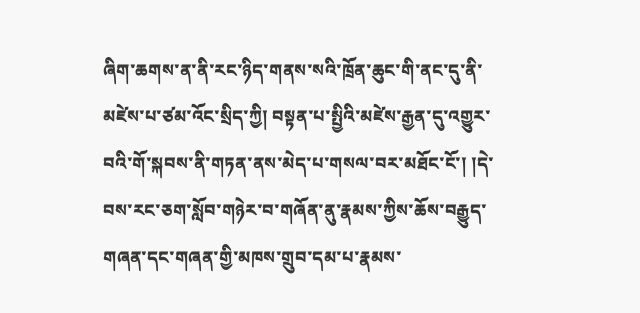ཞིག་ཆགས་ན་ནི་རང་ཉིད་གནས་སའི་ཁྲོན་ཆུང་གི་ནང་དུ་ནི་མཛེས་པ་ཙམ་འོང་སྲིད་ཀྱི། བསྟན་པ་སྤྱིའི་མཛེས་རྒྱན་དུ་འགྱུར་བའི་གོ་སྐབས་ནི་གཏན་ནས་མེད་པ་གསལ་བར་མཐོང་ངོ་། །དེ་བས་རང་ཅག་སློབ་གཉེར་བ་གཞོན་ནུ་རྣམས་ཀྱིས་ཆོས་བརྒྱུད་གཞན་དང་གཞན་གྱི་མཁས་གྲུབ་དམ་པ་རྣམས་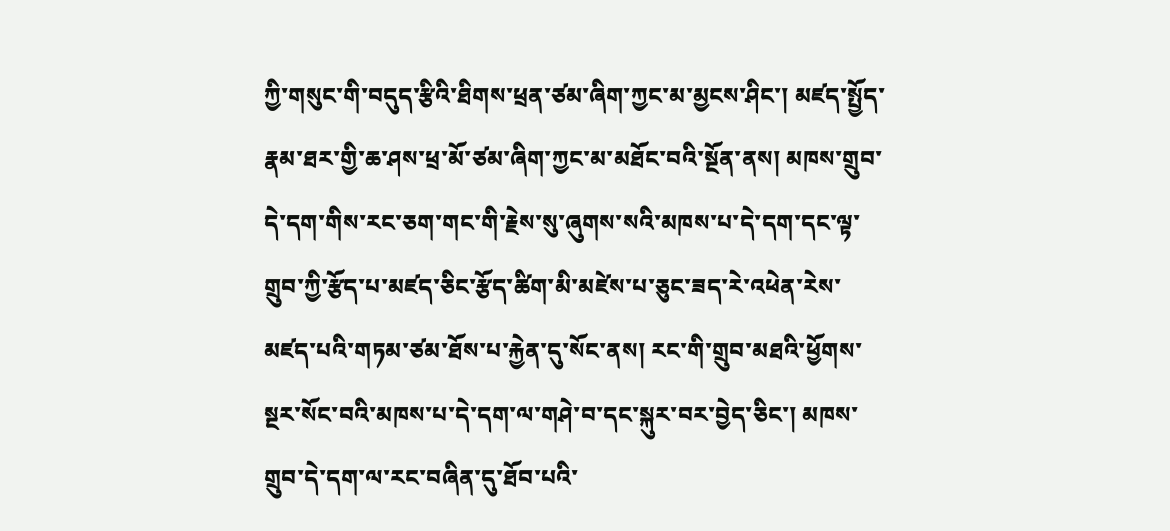ཀྱི་གསུང་གི་བདུད་རྩིའི་ཐིགས་ཕྲན་ཙམ་ཞིག་ཀྱང་མ་མྱངས་ཤིང་། མཛད་སྤྱོད་རྣམ་ཐར་གྱི་ཆ་ཤས་ཕྲ་མོ་ཙམ་ཞིག་ཀྱང་མ་མཐོང་བའི་སྔོན་ནས། མཁས་གྲུབ་དེ་དག་གིས་རང་ཅག་གང་གི་རྗེས་སུ་ཞུགས་སའི་མཁས་པ་དེ་དག་དང་ལྟ་གྲུབ་ཀྱི་རྩོད་པ་མཛད་ཅིང་རྩོད་ཚིག་མི་མཛེས་པ་ཅུང་ཟད་རེ་འཕེན་རེས་མཛད་པའི་གཏམ་ཙམ་ཐོས་པ་རྐྱེན་དུ་སོང་ནས། རང་གི་གྲུབ་མཐའི་ཕྱོགས་སྔར་སོང་བའི་མཁས་པ་དེ་དག་ལ་གཤེ་བ་དང་སྐུར་བར་བྱེད་ཅིང་། མཁས་གྲུབ་དེ་དག་ལ་རང་བཞིན་དུ་ཐོབ་པའི་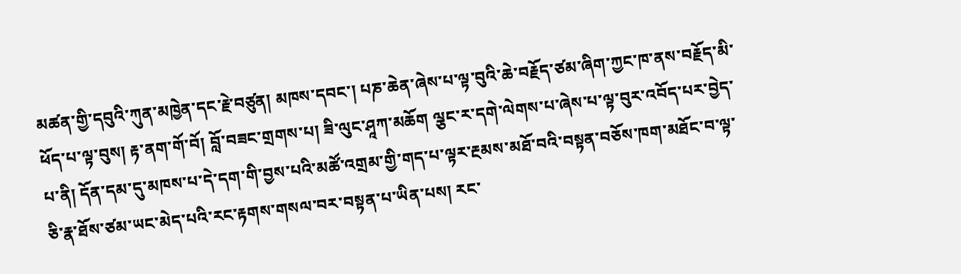མཚན་གྱི་དབུའི་ཀུན་མཁྱེན་དང་རྗེ་བཙུན། མཁས་དབང་། པཎ་ཆེན་ཞེས་པ་ལྟ་བུའི་ཆེ་བརྗོད་ཙམ་ཞིག་ཀྱང་ཁ་ནས་བརྗོད་མི་ཕོད་པ་ལྟ་བུས། རྟ་ནག་གོ་བོ། བློ་བཟང་གྲགས་པ། ཟི་ལུང་ཤཱཀ་མཆོག ལྕང་ར་དགེ་ལེགས་པ་ཞེས་པ་ལྟ་བུར་འབོད་པར་བྱེད་པ་ནི། དོན་དམ་དུ་མཁས་པ་དེ་དག་གི་བྱས་པའི་མཚོ་འགྲམ་གྱི་གད་པ་ལྟར་རྔམས་མཐོ་བའི་བསྟན་བཅོས་ཁག་མཐོང་བ་ལྟ་ཅི་རྣ་ཐོས་ཙམ་ཡང་མེད་པའི་རང་རྟགས་གསལ་བར་བསྟན་པ་ཡིན་པས། རང་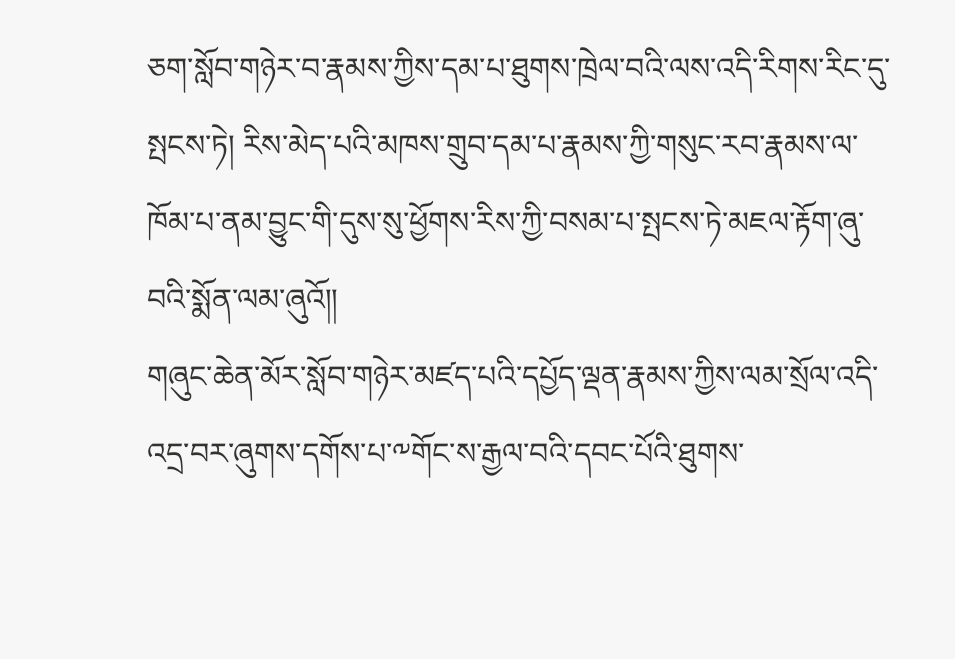ཅག་སློབ་གཉེར་བ་རྣམས་ཀྱིས་དམ་པ་ཐུགས་ཁྲེལ་བའི་ལས་འདི་རིགས་རིང་དུ་སྤངས་ཏེ། རིས་མེད་པའི་མཁས་གྲུབ་དམ་པ་རྣམས་ཀྱི་གསུང་རབ་རྣམས་ལ་ཁོམ་པ་ནམ་བྱུང་གི་དུས་སུ་ཕྱོགས་རིས་ཀྱི་བསམ་པ་སྤངས་ཏེ་མཇལ་རྟོག་ཞུ་བའི་སྨོན་ལམ་ཞུའོ།།
གཞུང་ཆེན་མོར་སློབ་གཉེར་མཛད་པའི་དཔྱོད་ལྡན་རྣམས་ཀྱིས་ལམ་སྲོལ་འདི་འདྲ་བར་ཞུགས་དགོས་པ་༸གོང་ས་རྒྱལ་བའི་དབང་པོའི་ཐུགས་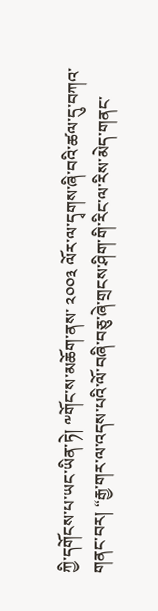ཀྱི་དགོངས་པ་ཡང་ཡིན་ཏེ། ༸གོང་ས་མཆོག་ནས་ ༢༠༠༣ ལོར་ལ་དྭགས་ཞི་བའི་ཚལ་དུ་བཀའ་གནང་བར། “རྒྱ་གར་ལ་འདས་པའི་ལོ་བཞི་བཅུ་ཞེ་གྲངས་ཤིག་གི་རིང་ལ་རིས་མེད་གནང་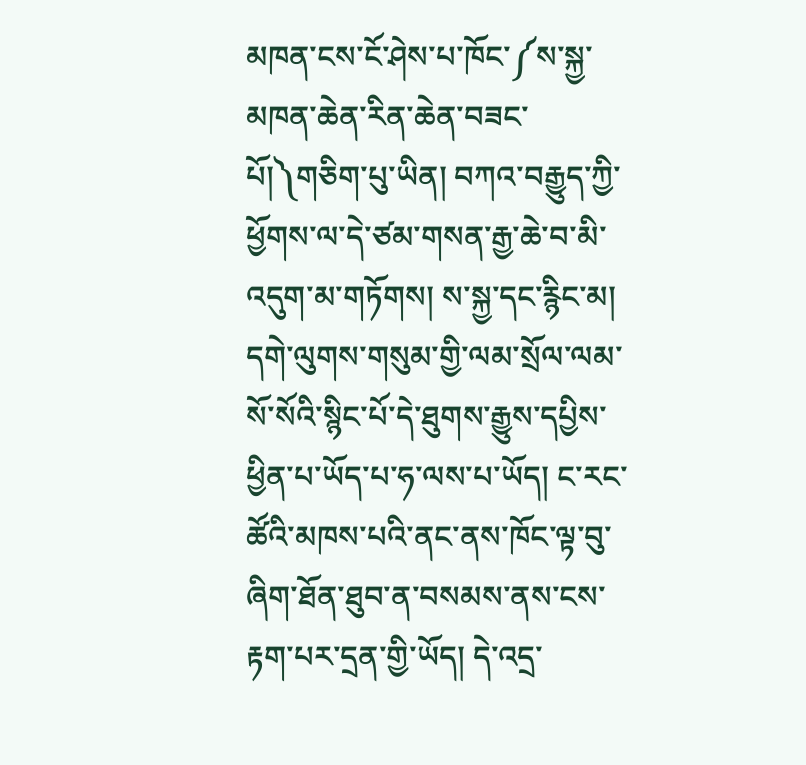མཁན་ངས་ངོ་ཤེས་པ་ཁོང་༼ས་སྐྱ་མཁན་ཆེན་རིན་ཆེན་བཟང་པོ།༽གཅིག་པུ་ཡིན། བཀའ་བརྒྱུད་ཀྱི་ཕྱོགས་ལ་དེ་ཙམ་གསན་རྒྱ་ཆེ་བ་མི་འདུག་མ་གཏོགས། ས་སྐྱ་དང་རྙིང་མ། དགེ་ལུགས་གསུམ་གྱི་ལམ་སྲོལ་ལམ་སོ་སོའི་སྙིང་པོ་དེ་ཐུགས་རྒྱུས་དཔྱིས་ཕྱིན་པ་ཡོད་པ་ཧ་ལས་པ་ཡོད། ང་རང་ཚོའི་མཁས་པའི་ནང་ནས་ཁོང་ལྟ་བུ་ཞིག་ཐོན་ཐུབ་ན་བསམས་ནས་ངས་རྟག་པར་དྲན་གྱི་ཡོད། དེ་འདྲ་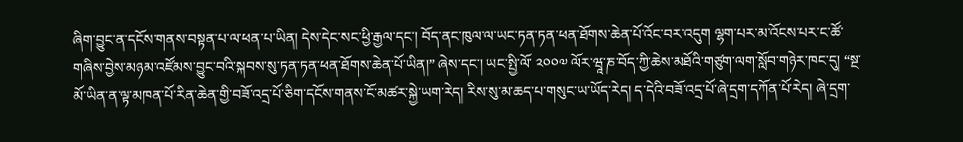ཞིག་བྱུང་ན་དངོས་གནས་བསྟན་པ་ལ་ཕན་པ་ཡིན། དེས་དེང་སང་ཕྱི་རྒྱལ་དང་། བོད་ནང་ཁུལ་ལ་ཡང་ཏན་ཏན་ཕན་ཐོགས་ཆེན་པོ་འོང་བར་འདུག ལྷག་པར་མ་འོངས་པར་ང་ཚོ་གཞིས་བྱེས་མཉམ་འཛོམས་བྱུང་བའི་སྐབས་སུ་ཏན་ཏན་ཕན་ཐོགས་ཆེན་པོ་ཡིན།” ཞེས་དང་། ཡང་སྤྱི་ལོ་ ༢༠༠༧ ལོར་ཝཱ་ཎ་བོད་ཀྱི་ཆེས་མཐོའི་གཙུག་ལག་སློབ་གཉེར་ཁང་དུ། “སྔ་མོ་ཡིན་ན་ལྟ་མཁན་པོ་རིན་ཆེན་གྱི་བཟོ་འདྲ་པོ་ཅིག་དངོས་གནས་ངོ་མཚར་སྐྱེ་ཡག་རེད། རིས་སུ་མ་ཆད་པ་གསུང་ཡ་ཡོད་རེད། ད་དེའི་བཟོ་འདྲ་པོ་ཞེ་དྲག་དཀོན་པོ་རེད། ཞེ་དྲག་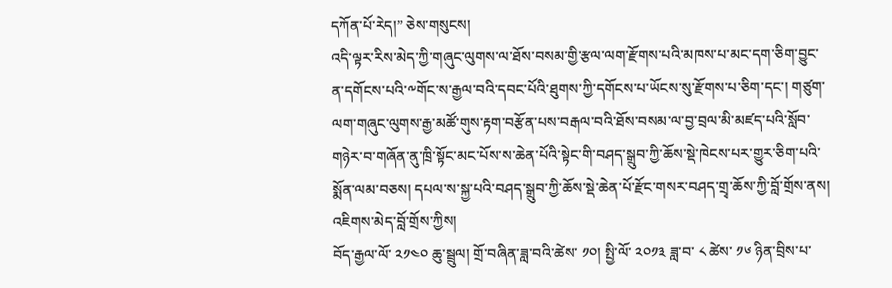དཀོན་པོ་རེད།” ཅེས་གསུངས།
འདི་ལྟར་རིས་མེད་ཀྱི་གཞུང་ལུགས་ལ་ཐོས་བསམ་གྱི་རྩལ་ལག་རྫོགས་པའི་མཁས་པ་མང་དག་ཅིག་བྱུང་ན་དགོངས་པའི་༸གོང་ས་རྒྱལ་བའི་དབང་པོའི་ཐུགས་ཀྱི་དགོངས་པ་ཡོངས་སུ་རྫོགས་པ་ཅིག་དང་། གཙུག་ལག་གཞུང་ལུགས་རྒྱ་མཚོ་གུས་རྟག་བརྩོན་པས་བརྒལ་བའི་ཐོས་བསམ་ལ་བྱ་བྲལ་མི་མཛད་པའི་སློབ་གཉེར་བ་གཞོན་ནུ་ཁྲི་སྟོང་མང་པོས་ས་ཆེན་པོའི་སྟེང་གི་བཤད་སྒྲུབ་ཀྱི་ཆོས་སྡེ་ཁེངས་པར་གྱུར་ཅིག་པའི་སྨོན་ལམ་བཅས། དཔལ་ས་སྐྱ་པའི་བཤད་སྒྲུབ་ཀྱི་ཆོས་སྡེ་ཆེན་པོ་རྫོང་གསར་བཤད་གྲྭ་ཆོས་ཀྱི་བློ་གྲོས་ནས། འཇིགས་མེད་བློ་གྲོས་ཀྱིས།
བོད་རྒྱལ་ལོ་ ༢༡༤༠ ཆུ་སྦྲུལ། གྲོ་བཞིན་ཟླ་བའི་ཚེས་ ༡༠། སྤྱི་ལོ་ ༢༠༡༣ ཟླ་བ་ ༨ ཚེས་ ༡༦ ཉིན་བྲིས་པ་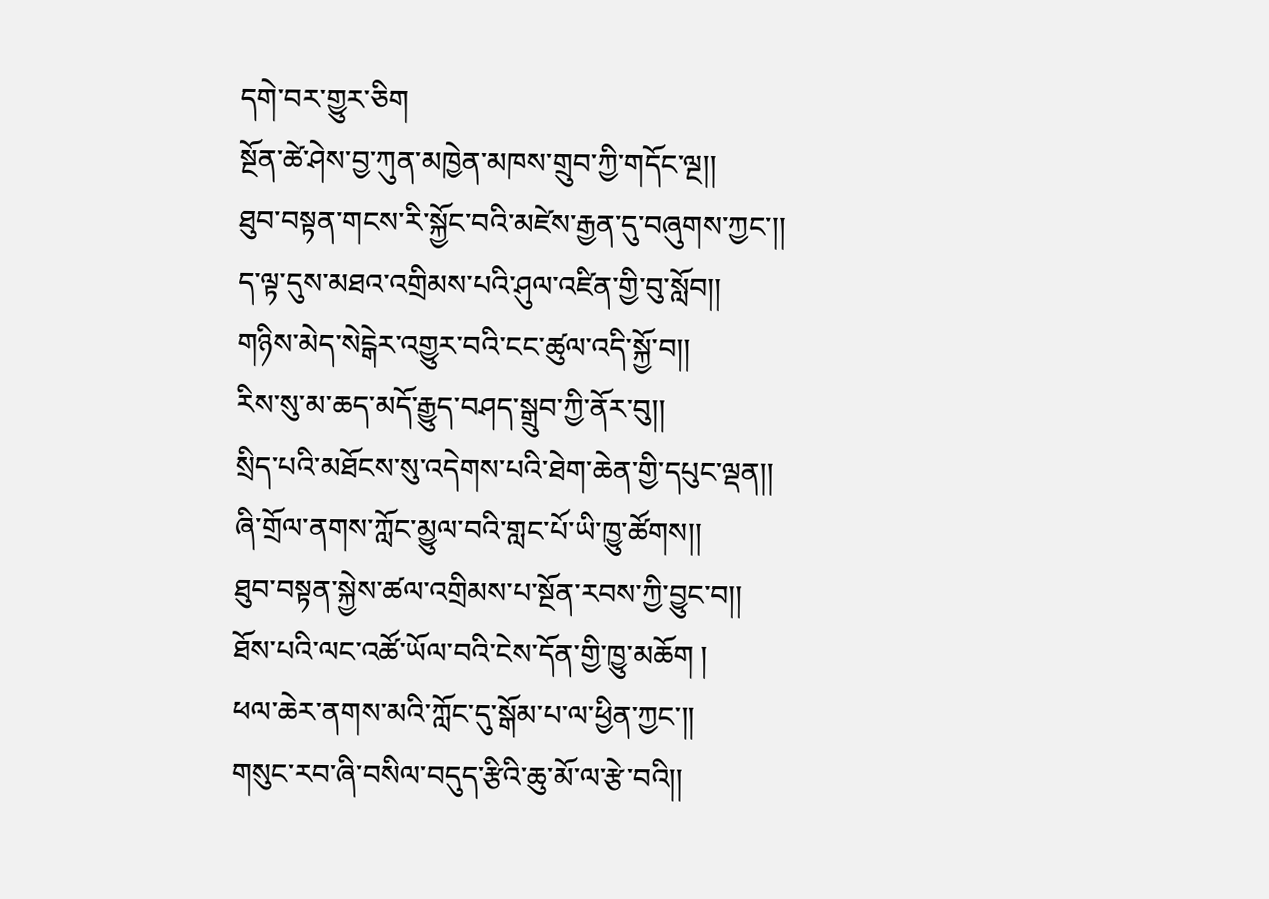དགེ་བར་གྱུར་ཅིག
སྔོན་ཚེ་ཤེས་བྱ་ཀུན་མཁྱེན་མཁས་གྲུབ་ཀྱི་གདོང་ལྔ།།
ཐུབ་བསྟན་གངས་རི་སྐྱོང་བའི་མཛེས་རྒྱན་དུ་བཞུགས་ཀྱང་།།
ད་ལྟ་དུས་མཐའ་འགྲིམས་པའི་ཤུལ་འཛིན་གྱི་བུ་སློབ།།
གཉིས་མེད་སེངྒེར་འགྱུར་བའི་ངང་ཚུལ་འདི་སྐྱོ་བ།།
རིས་སུ་མ་ཆད་མདོ་རྒྱུད་བཤད་སྒྲུབ་ཀྱི་ནོར་བུ།།
སྲིད་པའི་མཐོངས་སུ་འདེགས་པའི་ཐེག་ཆེན་གྱི་དཔུང་ལྡན།།
ཞི་གྲོལ་ནགས་ཀློང་མྱུལ་བའི་གླང་པོ་ཡི་ཁྱུ་ཚོགས།།
ཐུབ་བསྟན་སྐྱེས་ཚལ་འགྲིམས་པ་སྔོན་རབས་ཀྱི་བྱུང་བ།།
ཐོས་པའི་ལང་འཚོ་ཡོལ་བའི་ངེས་དོན་གྱི་ཁྱུ་མཆོག །
ཕལ་ཆེར་ནགས་མའི་ཀློང་དུ་སྒོམ་པ་ལ་ཕྱིན་ཀྱང་།།
གསུང་རབ་ཞི་བསིལ་བདུད་རྩིའི་ཆུ་མོ་ལ་རྩེ་བའི།།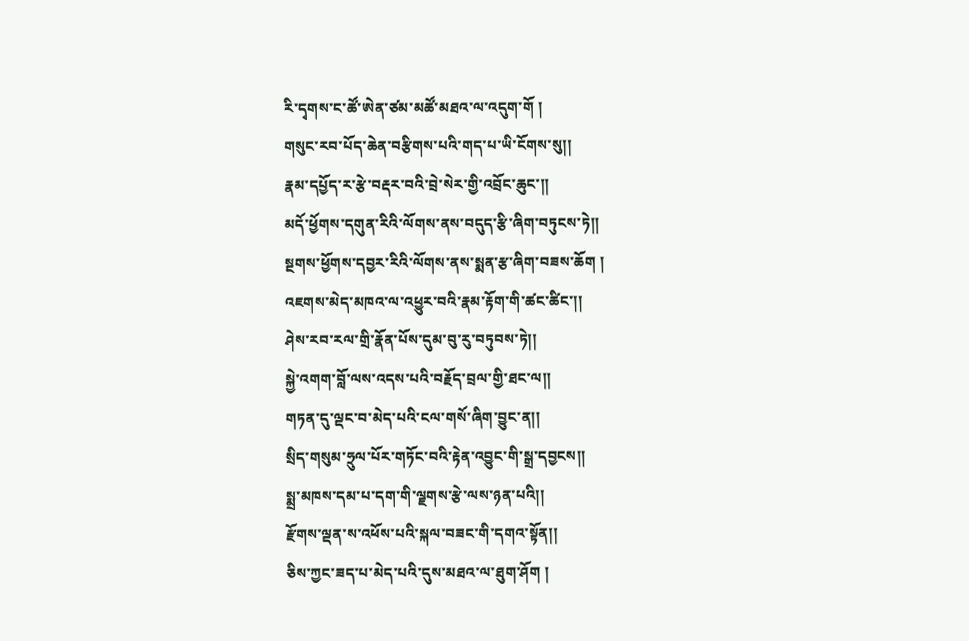རི་དྭགས་ང་ཚོ་ཨེན་ཙམ་མཚོ་མཐའ་ལ་འདུག་གོ །
གསུང་རབ་པོད་ཆེན་བརྩིགས་པའི་གད་པ་ཡི་ངོགས་སུ།།
རྣམ་དཔྱོད་ར་རྩེ་བརྡར་བའི་བྲེ་སེར་གྱི་འབྲོང་ཆུང་།།
མདོ་ཕྱོགས་དགུན་རིའི་ལོགས་ནས་བདུད་རྩི་ཞིག་བཏུངས་ཏེ།།
སྔགས་ཕྱོགས་དབྱར་རིའི་ལོགས་ནས་སྨན་རྩ་ཞིག་བཟས་ཆོག །
འཇགས་མེད་མཁའ་ལ་འཕྱུར་བའི་རྣམ་རྟོག་གི་ཚང་ཚིང་།།
ཤེས་རབ་རལ་གྲི་རྣོན་པོས་དུམ་བུ་རུ་བཏུབས་ཏེ།།
སྐྱེ་འགག་བློ་ལས་འདས་པའི་བརྗོད་བྲལ་གྱི་ཐང་ལ།།
གཏན་དུ་ལྡང་བ་མེད་པའི་ངལ་གསོ་ཞིག་བྱུང་ན།།
སྲིད་གསུམ་ཧྲུལ་པོར་གཏོང་བའི་རྟེན་འབྱུང་གི་སྒྲ་དབྱངས།།
སྨྲ་མཁས་དམ་པ་དག་གི་ལྗགས་རྩེ་ལས་ཉན་པའི།།
རྫོགས་ལྡན་ས་འཕོས་པའི་སྐལ་བཟང་གི་དགའ་སྟོན།།
ཅིས་ཀྱང་ཟད་པ་མེད་པའི་དུས་མཐའ་ལ་ཐུག་ཤོག །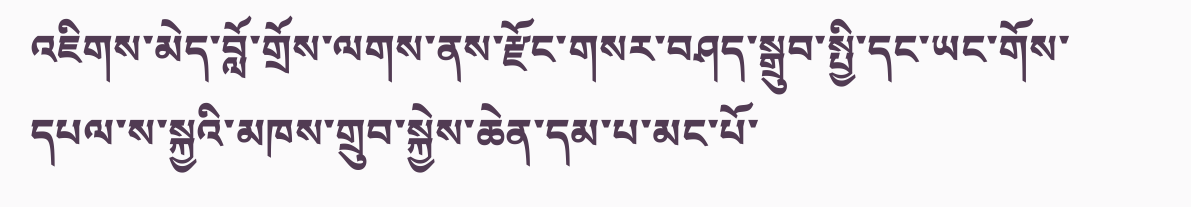འཇིགས་མེད་བློ་གྲོས་ལགས་ནས་རྫོང་གསར་བཤད་སྒྲུབ་སྤྱི་དང་ཡང་གོས་དཔལ་ས་སྐྱའི་མཁས་གྲུབ་སྐྱེས་ཆེན་དམ་པ་མང་པོ་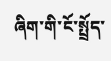ཞིག་གི་ངོ་སྤྲོད་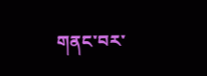གནང་བར་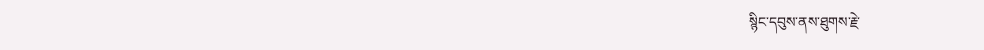སྙིང་དབུས་ནས་ཐུགས་རྗེ་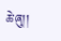ཆེ་ཞུ།།